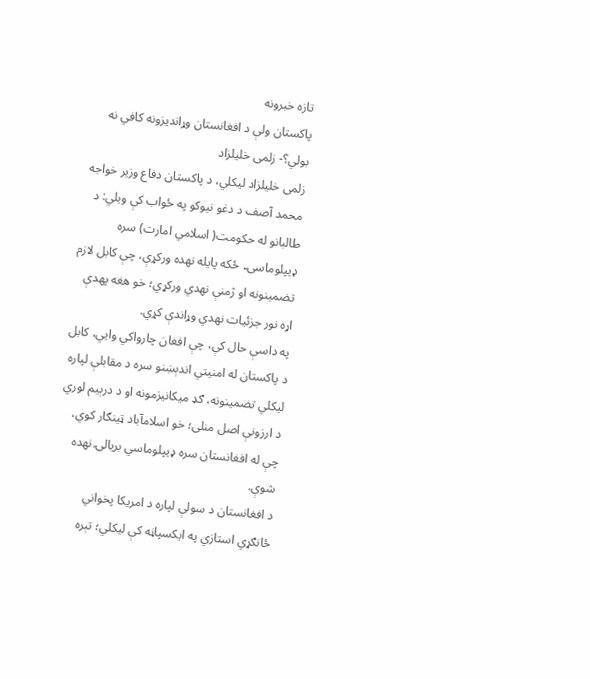تازه خبرونه
پاکستان ولې د افغانستان وړاندیزونه کافي نه بولي؟- زلمی خلیلزاد
زلمی خلیلزاد لیکلي، د پاکستان دفاع وزیر خواجه محمد آصف د دغو نیوکو په ځواب کې ویلي: د طالبانو له حکومت( اسلامي امارت) سره ډیپلوماسۍ، ځکه پایله نهده ورکړې، چې کابل لازم تضمینونه او ژمنې نهدي ورکړي؛ خو هغه پهدې اړه نور جزئیات نهدي وړاندې کړي.
په داسې حال کې، چې افغان چارواکي وایي، کابل د پاکستان له امنیتي اندېښنو سره د مقابلې لپاره لیکلي تضمینونه، ګډ میکانیزمونه او د درېیم لوري د ارزونې اصل منلی؛ خو اسلامآباد ټینګار کوي، چې له افغانستان سره ډیپلوماسي بریالۍ نهده شوې.
د افغانستان د سولې لپاره د امریکا پخواني ځانګړي استازي په ایکسپاڼه کې لیکلي؛ تېره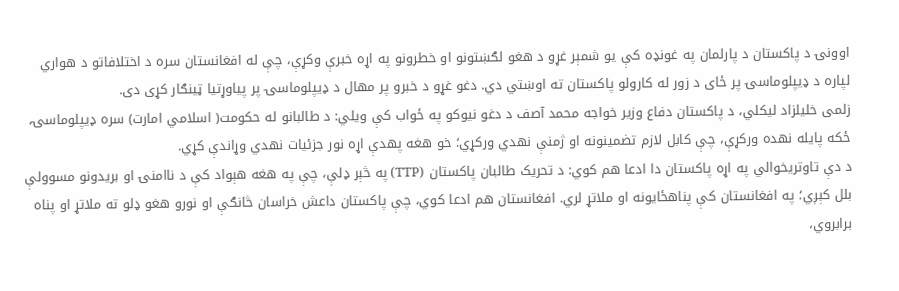اوونۍ د پاکستان د پارلمان په غونډه کې یو شمېر غړو د هغو لګښتونو او خطرونو په اړه خبرې وکړې، چې له افغانستان سره د اختلافاتو د هواري لپاره د ډیپلوماسۍ پر ځای د زور له کارولو پاکستان ته اوښتي دي. دغو غړو د خبرو پر مهال د ډیپلوماسۍ پر پیاوړتیا ټینګار کړی دی.
زلمی خلیلزاد لیکلي، د پاکستان دفاع وزیر خواجه محمد آصف د دغو نیوکو په ځواب کې ویلي: د طالبانو له حکومت( اسلامي امارت) سره ډیپلوماسۍ، ځکه پایله نهده ورکړې، چې کابل لازم تضمینونه او ژمنې نهدي ورکړي؛ خو هغه پهدې اړه نور جزئیات نهدي وړاندې کړي.
د دې تاوتریخوالي په اړه پاکستان دا ادعا هم کوي: د تحریک طالبان پاکستان (TTP) په څېر ډلې، چې په هغه هېواد کې د ناامنۍ او بریدونو مسوولې بلل کېږي؛ په افغانستان کې پناهځایونه او ملاتړ لري. افغانستان هم ادعا کوي، چې پاکستان داعش خراسان څانګې او نورو هغو ډلو ته ملاتړ او پناه برابروي،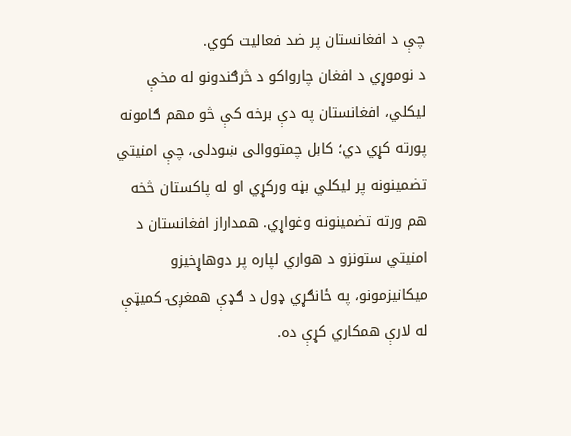چې د افغانستان پر ضد فعالیت کوي.
د نوموړي د افغان چارواکو د څرګندونو له مخې لیکلي، افغانستان په دې برخه کې څو مهم ګامونه پورته کړي دي؛ کابل چمتووالی ښودلی، چې امنیتي تضمینونه پر لیکلي بڼه ورکړي او له پاکستان څخه هم ورته تضمینونه وغواړي. همداراز افغانستان د امنیتي ستونزو د هواري لپاره پر دوهاړخیزو میکانیزمونو، په ځانګړي ډول د ګډې همغږۍ کمیټې له لارې همکاري کړې ده.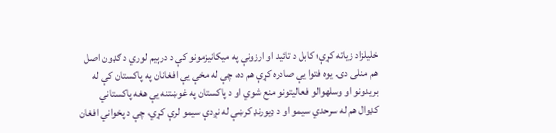خلیلزاد زیاته کړې؛ کابل د تائید او ارزونې په میکانیزمونو کې د درېیم لوري د ګډون اصل هم منلی دی. یوه فتوا یې صادره کړې هم ده، چې له مخې یې افغانان په پاکستان کې له بریدونو او وسلهوالو فعالیتونو منع شوي او د پاکستان په غوښتنه یې هغه پاکستاني کډوال هم له سرحدي سیمو او د ډیورنډ کرښې له نږدې سیمو لرې کړي، چې د پخواني افغان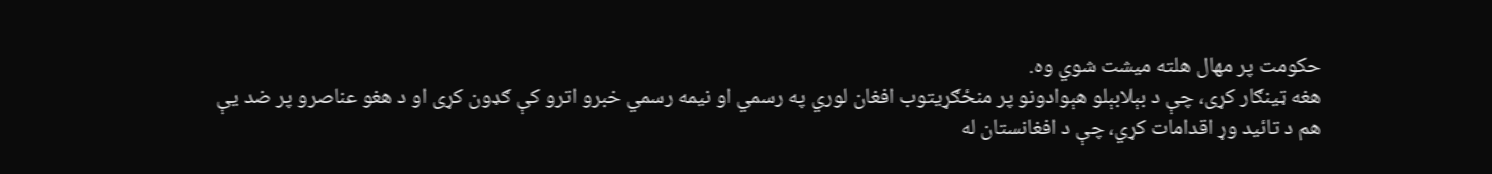حکومت پر مهال هلته میشت شوي وه.
هغه ټینګار کړی، چې د بېلابېلو هېوادونو پر منځګړیتوب افغان لوري په رسمي او نیمه رسمي خبرو اترو کې ګډون کړی او د هغو عناصرو پر ضد یې هم د تائید وړ اقدامات کړي، چې د افغانستان له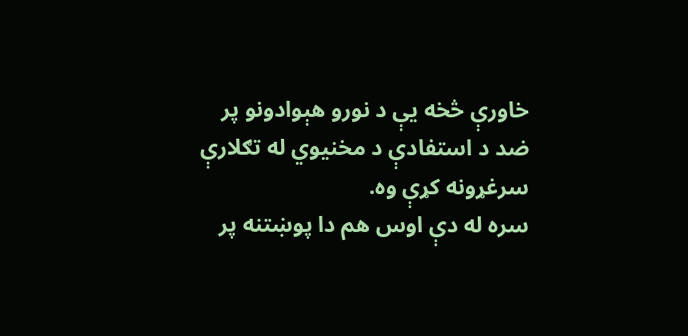خاورې څخه یې د نورو هېوادونو پر ضد د استفادې د مخنیوي له تګلارې سرغړونه کړې وه.
سره له دې اوس هم دا پوښتنه پر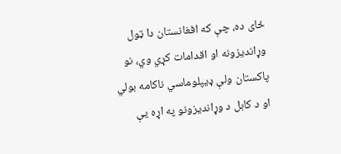ځای ده، چې که افغانستان دا ټول وړاندیزونه او اقدامات کړي وي، نو پاکستان ولې ډیپلوماسي ناکامه بولي او د کابل د وړاندیزونو په اړه یې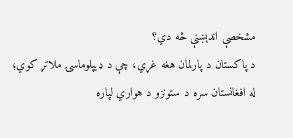مشخصې اندېښنې څه دي؟
د پاکستان د پارلمان هغه غړي، چې د ډیپلوماسۍ ملاتړ کوي؛ له افغانستان سره د ستونزو د هواري لپاره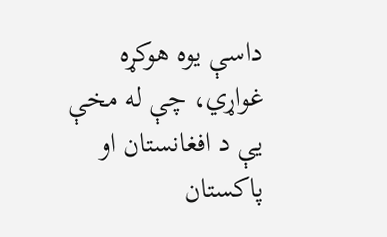داسې یوه هوکړه غواړي، چې له مخې یې د افغانستان او پاکستان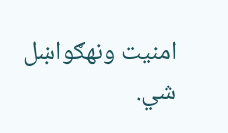امنیت ونهګواښل شي.